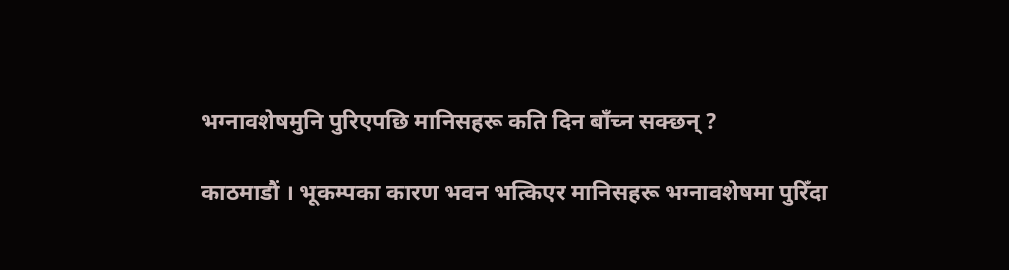भग्नावशेषमुनि पुरिएपछि मानिसहरू कति दिन बाँच्न सक्छन् ?

काठमाडौं । भूकम्पका कारण भवन भत्किएर मानिसहरू भग्नावशेषमा पुरिँदा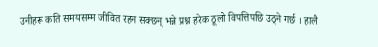उनीहरू कति समयसम्म जीवित रहन सक्छन् भन्ने प्रश्न हरेक ठूलो विपत्तिपछि उठ्ने गर्छ । हालै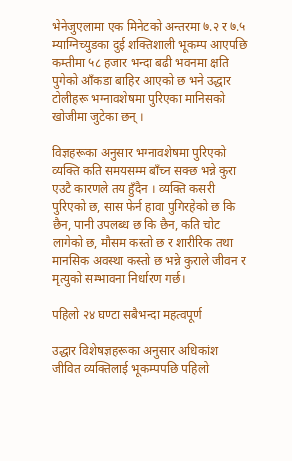भेनेजुएलामा एक मिनेटको अन्तरमा ७.२ र ७.५ म्याग्निच्युडका दुई शक्तिशाली भूकम्प आएपछि कम्तीमा ५८ हजार भन्दा बढी भवनमा क्षति पुगेको आँकडा बाहिर आएको छ भने उद्धार टोलीहरू भग्नावशेषमा पुरिएका मानिसको खोजीमा जुटेका छन् ।

विज्ञहरूका अनुसार भग्नावशेषमा पुरिएको व्यक्ति कति समयसम्म बाँच्न सक्छ भन्ने कुरा एउटै कारणले तय हुँदैन । व्यक्ति कसरी पुरिएको छ, सास फेर्न हावा पुगिरहेको छ कि छैन, पानी उपलब्ध छ कि छैन, कति चोट लागेको छ, मौसम कस्तो छ र शारीरिक तथा मानसिक अवस्था कस्तो छ भन्ने कुराले जीवन र मृत्युको सम्भावना निर्धारण गर्छ।

पहिलो २४ घण्टा सबैभन्दा महत्वपूर्ण

उद्धार विशेषज्ञहरूका अनुसार अधिकांश जीवित व्यक्तिलाई भूकम्पपछि पहिलो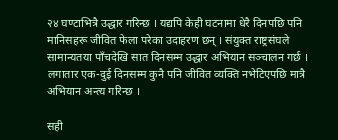२४ घण्टाभित्रै उद्धार गरिन्छ । यद्यपि केही घटनामा धेरै दिनपछि पनि मानिसहरू जीवित फेला परेका उदाहरण छन् । संयुक्त राष्ट्रसंघले सामान्यतया पाँचदेखि सात दिनसम्म उद्धार अभियान सञ्चालन गर्छ । लगातार एक-दुई दिनसम्म कुनै पनि जीवित व्यक्ति नभेटिएपछि मात्रै अभियान अन्त्य गरिन्छ ।

सही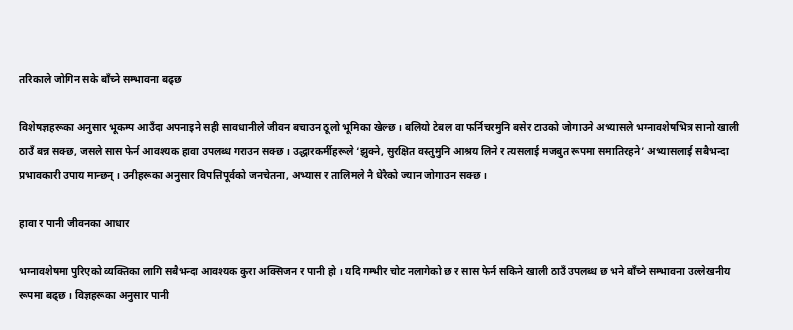तरिकाले जोगिन सके बाँच्ने सम्भावना बढ्छ

विशेषज्ञहरूका अनुसार भूकम्प आउँदा अपनाइने सही सावधानीले जीवन बचाउन ठूलो भूमिका खेल्छ । बलियो टेबल वा फर्निचरमुनि बसेर टाउको जोगाउने अभ्यासले भग्नावशेषभित्र सानो खाली ठाउँ बन्न सक्छ, जसले सास फेर्न आवश्यक हावा उपलब्ध गराउन सक्छ । उद्धारकर्मीहरूले ‘झुक्ने, सुरक्षित वस्तुमुनि आश्रय लिने र त्यसलाई मजबुत रूपमा समातिरहने’ अभ्यासलाई सबैभन्दा प्रभावकारी उपाय मान्छन् । उनीहरूका अनुसार विपत्तिपूर्वको जनचेतना, अभ्यास र तालिमले नै धेरैको ज्यान जोगाउन सक्छ ।

हावा र पानी जीवनका आधार

भग्नावशेषमा पुरिएको व्यक्तिका लागि सबैभन्दा आवश्यक कुरा अक्सिजन र पानी हो । यदि गम्भीर चोट नलागेको छ र सास फेर्न सकिने खाली ठाउँ उपलब्ध छ भने बाँच्ने सम्भावना उल्लेखनीय रूपमा बढ्छ । विज्ञहरूका अनुसार पानी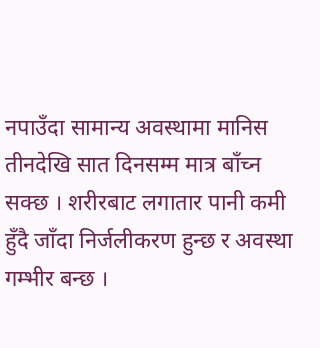नपाउँदा सामान्य अवस्थामा मानिस तीनदेखि सात दिनसम्म मात्र बाँच्न सक्छ । शरीरबाट लगातार पानी कमी हुँदै जाँदा निर्जलीकरण हुन्छ र अवस्था गम्भीर बन्छ ।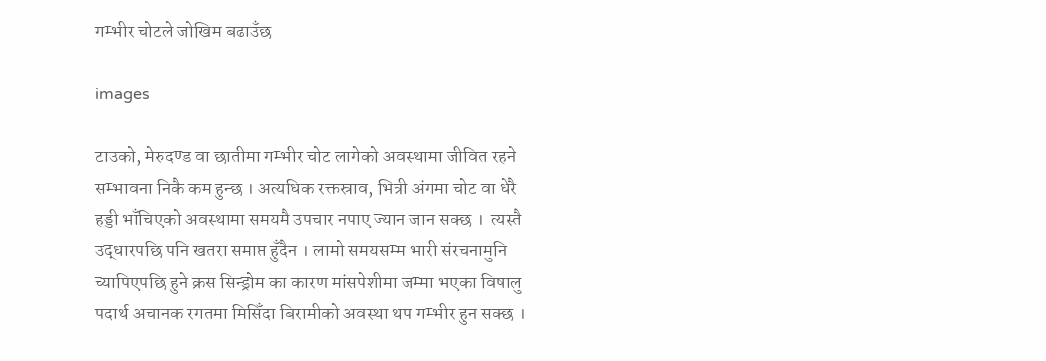गम्भीर चोटले जोखिम बढाउँछ

images

टाउको, मेरुदण्ड वा छातीमा गम्भीर चोट लागेको अवस्थामा जीवित रहने सम्भावना निकै कम हुन्छ । अत्यधिक रक्तस्राव, भित्री अंगमा चोट वा धेरै हड्डी भाँचिएको अवस्थामा समयमै उपचार नपाए ज्यान जान सक्छ ।  त्यस्तै उद्धारपछि पनि खतरा समाप्त हुँदैन । लामो समयसम्म भारी संरचनामुनि च्यापिएपछि हुने क्रस सिन्ड्रोम का कारण मांसपेशीमा जम्मा भएका विषालु पदार्थ अचानक रगतमा मिसिँदा बिरामीको अवस्था थप गम्भीर हुन सक्छ ।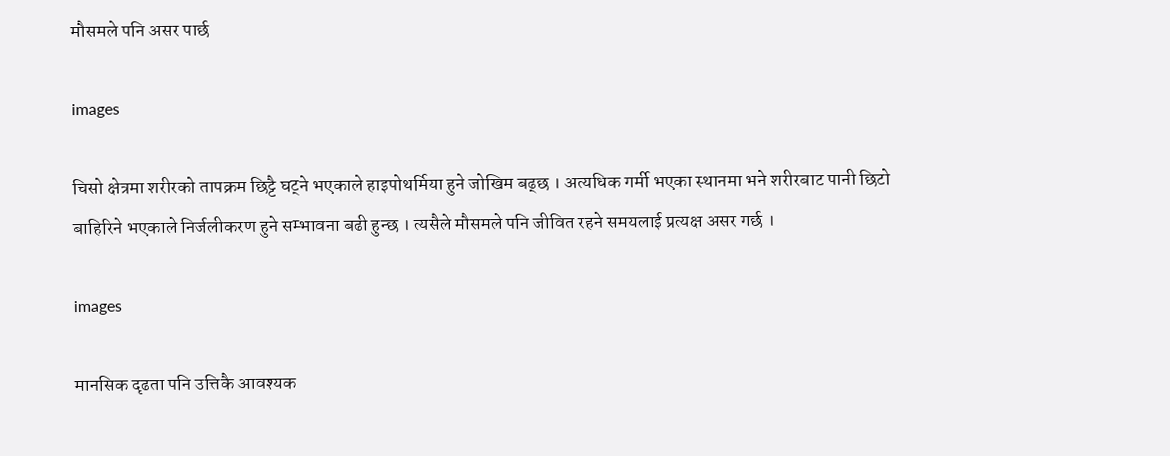मौसमले पनि असर पार्छ

images

चिसो क्षेत्रमा शरीरको तापक्रम छिट्टै घट्ने भएकाले हाइपोथर्मिया हुने जोखिम बढ्छ । अत्यधिक गर्मी भएका स्थानमा भने शरीरबाट पानी छिटो बाहिरिने भएकाले निर्जलीकरण हुने सम्भावना बढी हुन्छ । त्यसैले मौसमले पनि जीवित रहने समयलाई प्रत्यक्ष असर गर्छ ।

images

मानसिक दृढता पनि उत्तिकै आवश्यक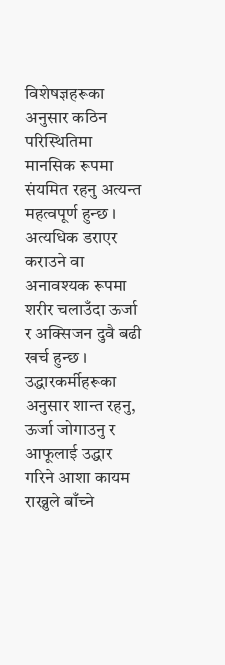विशेषज्ञहरूका अनुसार कठिन परिस्थितिमा मानसिक रूपमा संयमित रहनु अत्यन्त महत्वपूर्ण हुन्छ । अत्यधिक डराएर कराउने वा अनावश्यक रूपमा शरीर चलाउँदा ऊर्जा र अक्सिजन दुवै बढी खर्च हुन्छ । उद्धारकर्मीहरूका अनुसार शान्त रहनु, ऊर्जा जोगाउनु र आफूलाई उद्धार गरिने आशा कायम राख्नुले बाँच्ने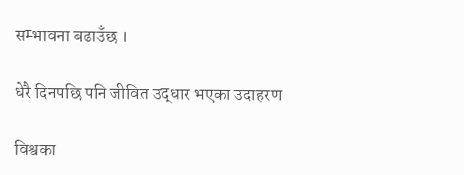सम्भावना बढाउँछ ।

धेरै दिनपछि पनि जीवित उद्धार भएका उदाहरण

विश्वका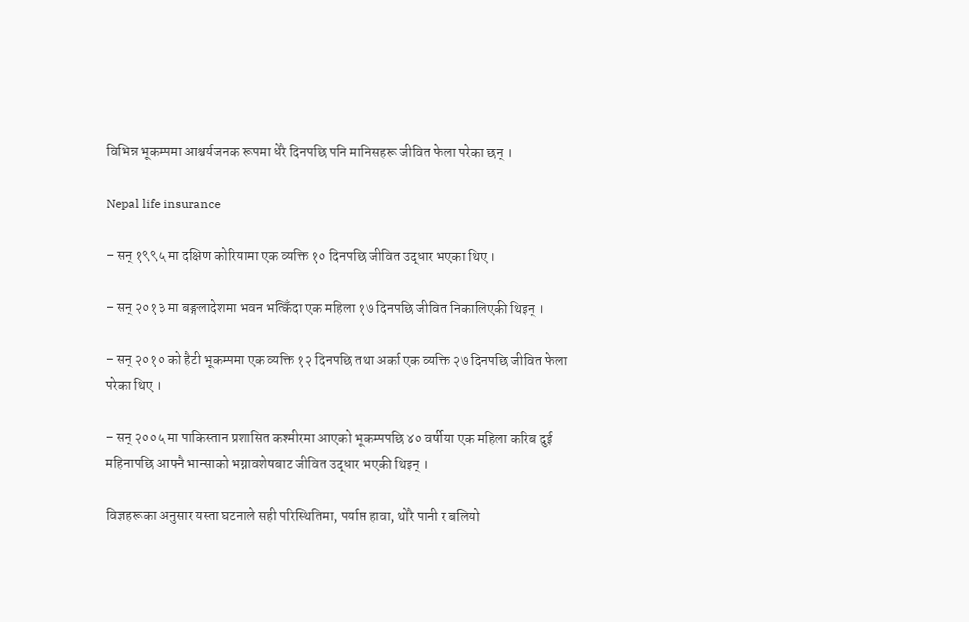विभिन्न भूकम्पमा आश्चर्यजनक रूपमा धेरै दिनपछि पनि मानिसहरू जीवित फेला परेका छन् ।

Nepal life insurance

– सन् १९९५ मा दक्षिण कोरियामा एक व्यक्ति १० दिनपछि जीवित उद्धार भएका थिए ।

– सन् २०१३ मा बङ्गलादेशमा भवन भत्किँदा एक महिला १७ दिनपछि जीवित निकालिएकी थिइन् ।

– सन् २०१० को हैटी भूकम्पमा एक व्यक्ति १२ दिनपछि तथा अर्का एक व्यक्ति २७ दिनपछि जीवित फेला परेका थिए ।

– सन् २००५ मा पाकिस्तान प्रशासित कश्मीरमा आएको भूकम्पपछि ४० वर्षीया एक महिला करिब दुई महिनापछि आफ्नै भान्साको भग्नावशेषबाट जीवित उद्धार भएकी थिइन् ।

विज्ञहरूका अनुसार यस्ता घटनाले सही परिस्थितिमा, पर्याप्त हावा, थोरै पानी र बलियो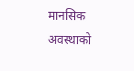मानसिक अवस्थाको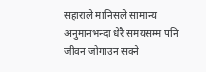सहाराले मानिसले सामान्य अनुमानभन्दा धेरै समयसम्म पनि जीवन जोगाउन सक्ने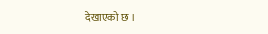देखाएको छ ।